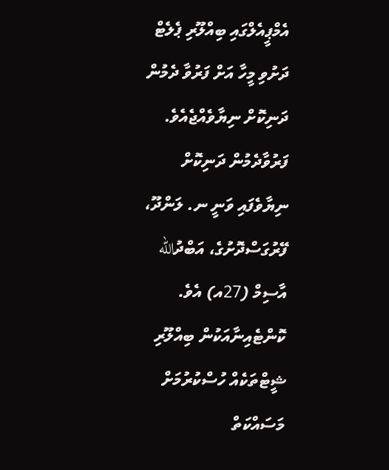އެމްޕީއެލްގައި ބިއްލޫރި ޕެލެޓް ދަށުވި މީހާ އަށް ފަރުވާ ދެމުން ދަނިކޮށް ނިޔާވެއްޖެއެވެ.
ފަރުވާދެމުން ދަނިކޮށް ނިޔާވެފައި ވަނީ ނ. ލަންދޫ، ފޭރުގަސްދޮށުގެ، އަބްދުالله އާސިމް (27އ) އެވެ.
ކޮންޓެއިނާއަކުން ބިއްލޫރި ޝީޓްތަކެއް ހުސްކުރުމަށް މަސައްކަތް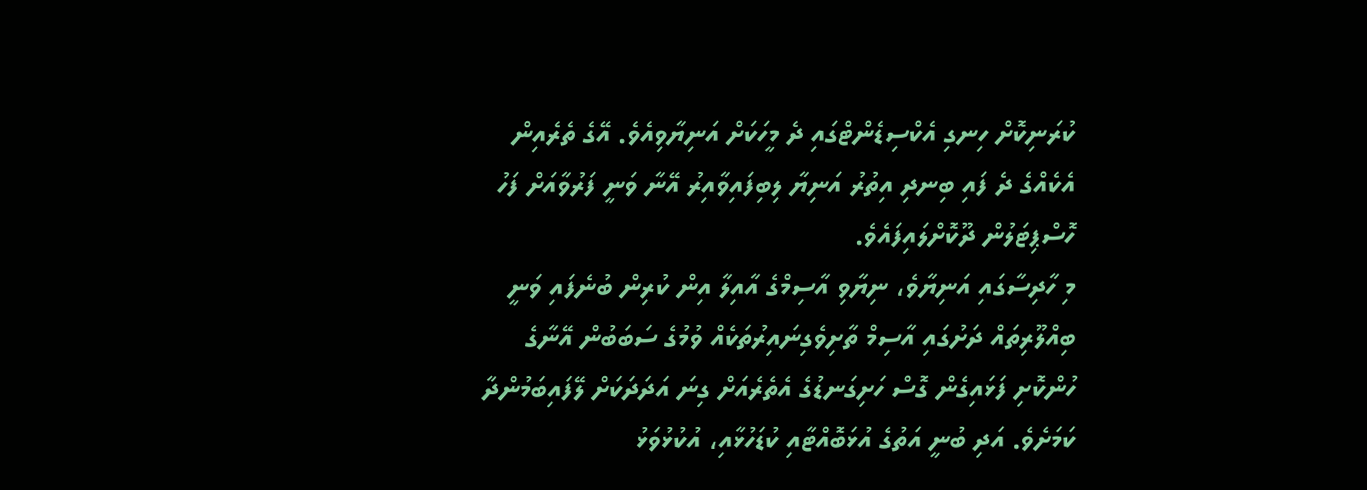ކުރަނިކޮށް ހިނގި އެކްސިޑެންޓްގައި ދެ މީހަކަށް އަނިޔާވިއެވެ. އޭގެ ތެރެއިން އެކެއްގެ ދެ ފައި ބިނދި އިތުރު އަނިޔާ ލިބިފައިވާއިރު އޭނާ ވަނީ ފަރުވާއަށް ފަހު ހޮސްޕިޓަލުން ދޫކޮށްލައިފައެވެ.
މި ހާދިސާގައި އަނިޔާވެ، ނިޔާވި އާސިމްގެ އާއިލާ އިން ކުރިން ބުނެފައި ވަނީ ބިއްލޫރިތައް ދަށުގައި އާސިމް ތާށިވެގިނައިރުތަކެއް ވުމުގެ ސަބަބުން އޭނާގެ ހުންކޮށި ފަޅައިގެން ގޮސް ހަށިގަނޑުގެ އެތެރެއަށް ގިނަ އަދަދަކަށް ލޭފައިބަމުންދާ ކަމަށެވެ. އަދި ބުނީ އަތުގެ އުޅަބޮއްޓާއި ކުޑަހުޅާއި، އުކުޅުވަޅު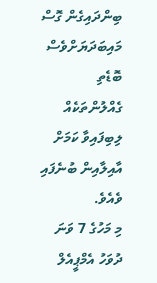ބިންދައިގެން ގޮސް މައިބަދަޔަށްވެސް ބޮޑެތި ގެއްލުންތަކެއް ލިބިފައިވާ ކަމަށް އާއިލާއިން ބުނެފައި ވެއެވެ.
މި މަހުގެ 7 ވަނަ ދުވަހު އެމްޕީއެލް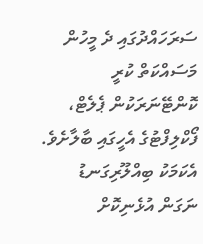ސަރަހައްދުގައި ދެ މީހުން މަސައްކަތް ކުރީ ކޮންޓޭނަރަކުން ޕެލެޓް، ފޯކްލިފްޓުގެ އެހީގައި ބާލާށެވެ. އެކަމަކު ބިއްލޫރިގަނޑު ނަގަން އުޅެނިކޮށް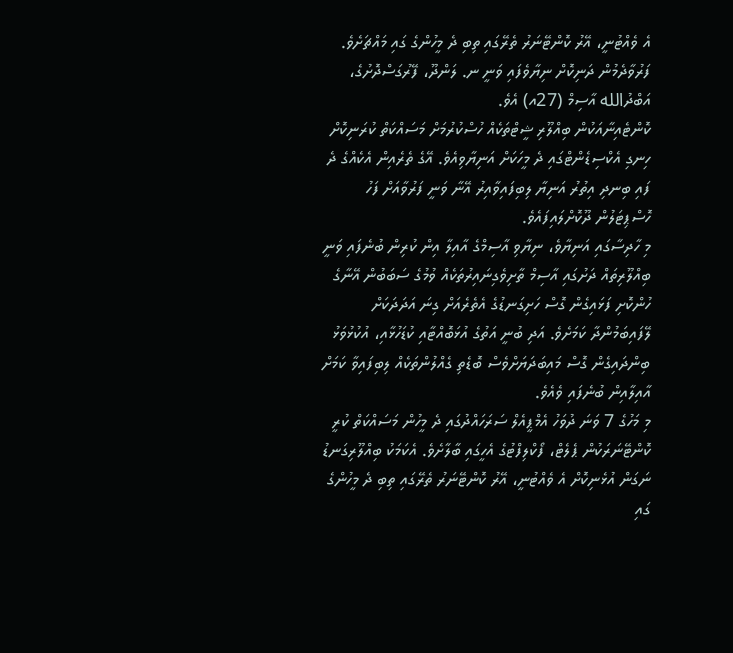އެ ވެއްޓުނީ، އޭރު ކޮންޓޭނަރު ތެރޭގައި ތިބި ދެ މީހުންގެ ގައި މައްޗަށެވެ.
ފަރުވާދެމުން ދަނިކޮށް ނިޔާވެފައި ވަނީ ނ. ލަންދޫ، ފޭރުގަސްދޮށުގެ، އަބްދުالله އާސިމް (27އ) އެވެ.
ކޮންޓެއިނާއަކުން ބިއްލޫރި ޝީޓްތަކެއް ހުސްކުރުމަށް މަސައްކަތް ކުރަނިކޮށް ހިނގި އެކްސިޑެންޓްގައި ދެ މީހަކަށް އަނިޔާވިއެވެ. އޭގެ ތެރެއިން އެކެއްގެ ދެ ފައި ބިނދި އިތުރު އަނިޔާ ލިބިފައިވާއިރު އޭނާ ވަނީ ފަރުވާއަށް ފަހު ހޮސްޕިޓަލުން ދޫކޮށްލައިފައެވެ.
މި ހާދިސާގައި އަނިޔާވެ، ނިޔާވި އާސިމްގެ އާއިލާ އިން ކުރިން ބުނެފައި ވަނީ ބިއްލޫރިތައް ދަށުގައި އާސިމް ތާށިވެގިނައިރުތަކެއް ވުމުގެ ސަބަބުން އޭނާގެ ހުންކޮށި ފަޅައިގެން ގޮސް ހަށިގަނޑުގެ އެތެރެއަށް ގިނަ އަދަދަކަށް ލޭފައިބަމުންދާ ކަމަށެވެ. އަދި ބުނީ އަތުގެ އުޅަބޮއްޓާއި ކުޑަހުޅާއި، އުކުޅުވަޅު ބިންދައިގެން ގޮސް މައިބަދަޔަށްވެސް ބޮޑެތި ގެއްލުންތަކެއް ލިބިފައިވާ ކަމަށް އާއިލާއިން ބުނެފައި ވެއެވެ.
މި މަހުގެ 7 ވަނަ ދުވަހު އެމްޕީއެލް ސަރަހައްދުގައި ދެ މީހުން މަސައްކަތް ކުރީ ކޮންޓޭނަރަކުން ޕެލެޓް، ފޯކްލިފްޓުގެ އެހީގައި ބާލާށެވެ. އެކަމަކު ބިއްލޫރިގަނޑު ނަގަން އުޅެނިކޮށް އެ ވެއްޓުނީ، އޭރު ކޮންޓޭނަރު ތެރޭގައި ތިބި ދެ މީހުންގެ ގައި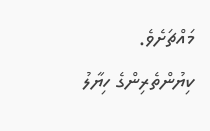މައްޗަށެވެ.
ކިޔުންތެރިންގެ ހިޔާލު